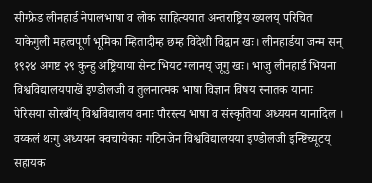सीग्फ्रेड लीनहार्ड नेपालभाषा व लोक साहित्ययात अन्तराष्ट्रिय ख्यलय् परिचित याकेगुली महत्वपूर्ण भूमिका म्हितादीम्ह छम्ह विदेशी विद्वान खः। लीनहार्डया जन्म सन् १९२४ अगष्ट २९ कुन्हु अष्ट्रियाया सेन्ट भियट ग्लानय् जूगु खः। भाजु लीनहार्डं भियना विश्वविद्यालयपाखें इण्डोलजी व तुलनात्मक भाषा विज्ञान विषय स्नातक यानाः पेरिसया सोरबाँय् विश्वविद्यालय वनाः पौरस्त्य भाषा व संस्कृतिया अध्ययन यानादिल । वय्कलं थःगु अध्ययन क्वचायेकाः गटिनजेन विश्वविद्यालयया इण्डोलजी इन्ष्टिच्यूटय् सहायक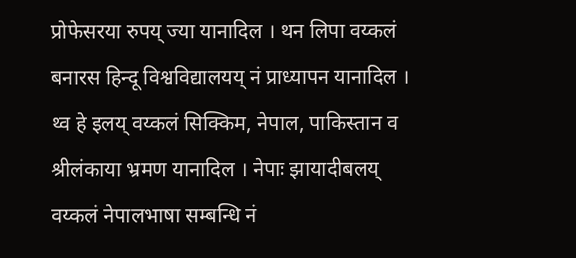प्रोफेसरया रुपय् ज्या यानादिल । थन लिपा वय्कलं बनारस हिन्दू विश्वविद्यालयय् नं प्राध्यापन यानादिल । थ्व हे इलय् वय्कलं सिक्किम, नेपाल, पाकिस्तान व श्रीलंकाया भ्रमण यानादिल । नेपाः झायादीबलय् वय्कलं नेपालभाषा सम्बन्धि नं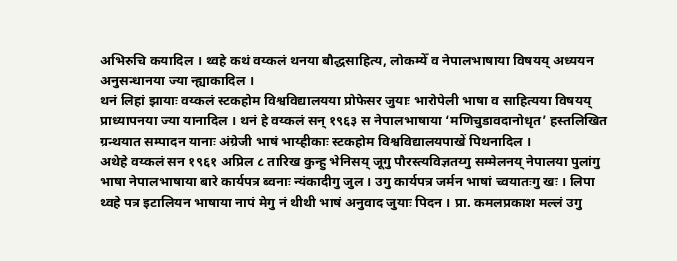अभिरुचि कयादिल । थ्वहे कथं वय्कलं थनया बौद्धसाहित्य, लोकम्येँ व नेपालभाषाया विषयय् अध्ययन अनुसन्धानया ज्या न्ह्याकादिल ।
थनं लिहां झायाः वय्कलं स्टकहोम विश्वविद्यालयया प्रोफेसर जुयाः भारोपेली भाषा व साहित्यया विषयय् प्राध्यापनया ज्या यानादिल । थनं हे वय्कलं सन् १९६३ स नेपालभाषाया ‘मणिचुडावदानोधृत’ हस्तलिखित ग्रन्थयात सम्पादन यानाः अंग्रेजी भाषं भाय्हीकाः स्टकहोम विश्वविद्यालयपाखें पिथनादिल ।
अथेहे वय्कलं सन १९६१ अप्रिल ८ तारिख कुन्हु भेनिसय् जूगु पौरस्त्यविज्ञतय्गु सम्मेलनय् नेपालया पुलांगु भाषा नेपालभाषाया बारे कार्यपत्र ब्वनाः न्यंकादीगु जुल । उगु कार्यपत्र जर्मन भाषां च्वयातःगु खः । लिपा थ्वहे पत्र इटालियन भाषाया नापं मेगु नं थीथी भाषं अनुवाद जुयाः पिदन । प्रा. कमलप्रकाश मल्लं उगु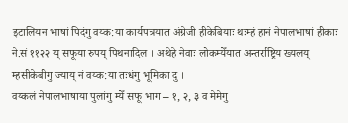इटालियन भाषां पिदंगु वय्क:या कार्यपत्रयात अंग्रेजी हीकेबियाः थःम्हं हानं नेपालभाषां हीकाः ने.सं ११२२ य् सफूया रुपय् पिथनादिल । अथेहे नेवाः लोकम्येँयात अन्तर्राष्ट्रिय ख्यलय् म्हसीकेबीगु ज्याय् नं वय्क:या तःधंगु भूमिका दु ।
वय्कलं नेपालभाषाया पुलांगु म्येँ सफू भाग – १, २, ३ व मेमेगु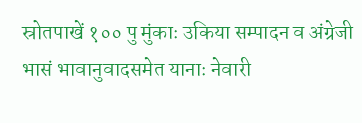स्रोतपाखें १०० पु मुंकाः उकिया सम्पादन व अंग्रेजी भासं भावानुवादसमेत यानाः नेवारी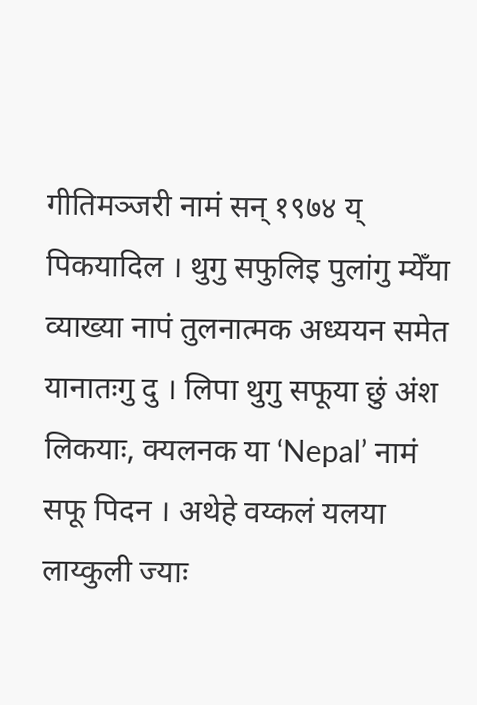गीतिमञ्जरी नामं सन् १९७४ य् पिकयादिल । थुगु सफुलिइ पुलांगु म्येँया व्याख्या नापं तुलनात्मक अध्ययन समेत यानातःगु दु । लिपा थुगु सफूया छुं अंश लिकयाः, क्यलनक या ‘Nepal’ नामं सफू पिदन । अथेहे वय्कलं यलया लाय्कुली ज्याः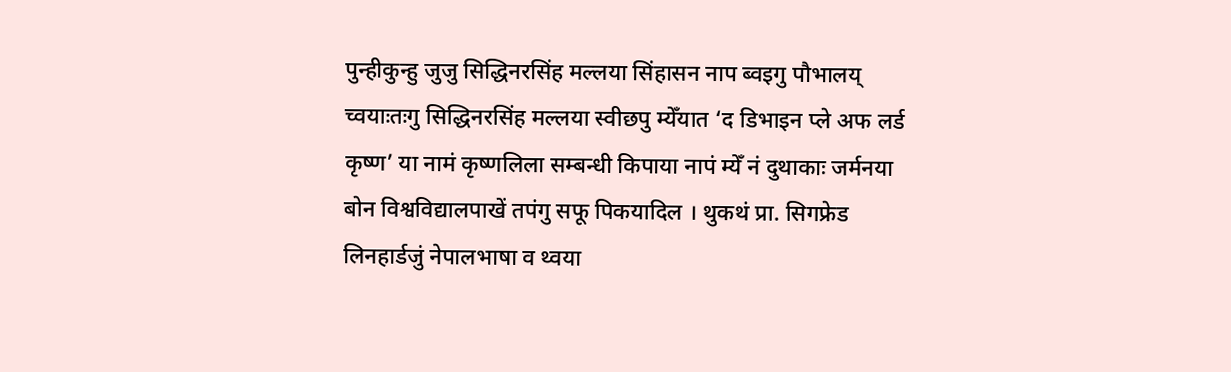पुन्हीकुन्हु जुजु सिद्धिनरसिंह मल्लया सिंहासन नाप ब्वइगु पौभालय् च्वयाःतःगु सिद्धिनरसिंह मल्लया स्वीछपु म्येँयात ‘द डिभाइन प्ले अफ लर्ड कृष्ण’ या नामं कृष्णलिला सम्बन्धी किपाया नापं म्येँ नं दुथाकाः जर्मनया बोन विश्वविद्यालपाखें तपंगु सफू पिकयादिल । थुकथं प्रा. सिगफ्रेड लिनहार्डजुं नेपालभाषा व थ्वया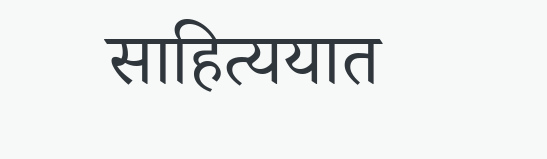साहित्ययात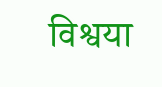विश्वया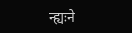न्ह्यःने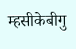म्हसीकेबीगु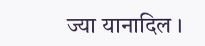ज्या यानादिल ।